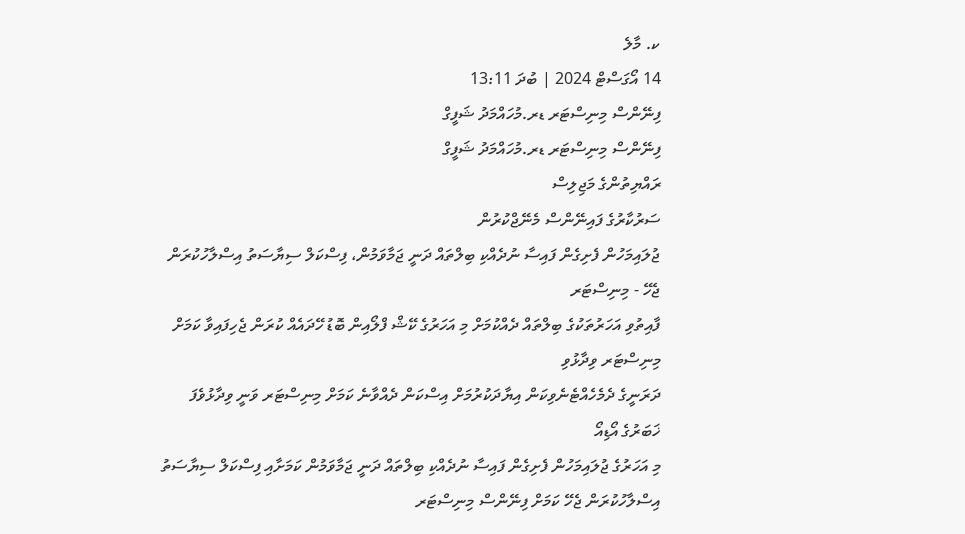ކ. މާލެ
14 އޯގަސްޓް 2024 | ބުދަ 13:11
ފިނޭންސް މިނިސްޓަރ ޑރ.މުހައްމަދު ޝަފީގް
ފިނޭންސް މިނިސްޓަރ ޑރ.މުހައްމަދު ޝަފީގް
ރައްޔިތުންގެ މަޖިލިސް
ސަރުކާރުގެ ފައިނޭންސް މެނޭޖްކުރުން
ޖުލައިމަހުން ފެށިގެން ފައިސާ ނުދެއްކި ބިލްތައް ދަނީ ޖަމާވަމުން، ފިސްކަލް ސިޔާސަތު އިސްލާހުކުރަން ޖެހޭ - މިނިސްޓަރ
ފާއިތުވި އަހަރުތަކުގެ ބިލްތައް ދެއްކުމަށް މި އަހަރުގެ ކޭޝް ފްލޯއިން ބޮޑު ހޭދައެއް ކުރަން ޖެހިފައިވާ ކަމަށް މިނިސްޓަރ ވިދާޅުވި
ދަރަނީގެ ދެމެހެއްޓެނެވިކަން އިޔާދަކުރުމަށް އިސްކަން ދެއްވާނެ ކަމަށް މިނިސްޓަރ ވަނީ ވިދާޅުވެފަ
ޚަބަރުގެ އޯޑިއޯ
މި އަހަރުގެ ޖުލައިމަހުން ފެށިގެން ފައިސާ ނުދެއްކި ބިލްތައް ދަނީ ޖަމާވަމުން ކަމަށާއި ފިސްކަލް ސިޔާސަތު އިސްލާހުކުރަން ޖެހޭ ކަމަށް ފިނޭންސް މިނިސްޓަރ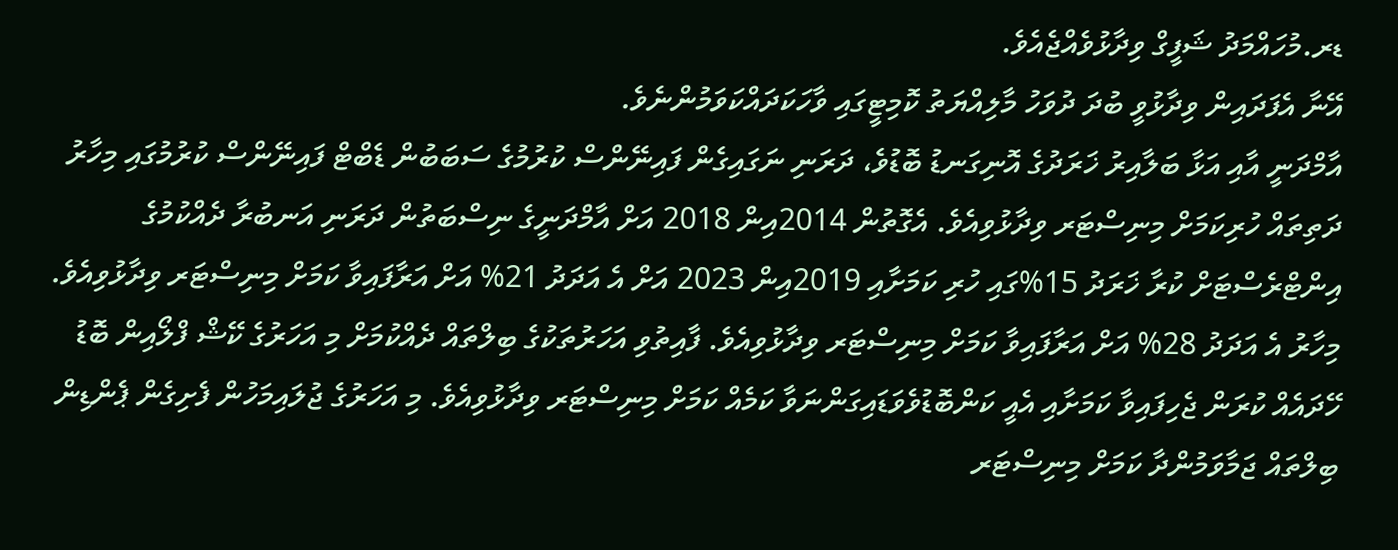ޑރ.މުހައްމަދު ޝަފީގް ވިދާޅުވެއްޖެއެވެ.
އޭނާ އެފަދައިން ވިދާޅުވީ ބުދަ ދުވަހު މާލިއްޔަތު ކޮމިޓީގައި ވާހަކަދައްކަވަމުންނެވެ.
އާމްދަނީ އާއި އަޅާ ބަލާއިރު ޚަރަދުގެ އޮނިގަނޑު ބޮޑުވެ، ދަރަނި ނަގައިގެން ފައިނޭންސް ކުރުމުގެ ސަބަބުން ޑެބްޓް ފައިނޭންސް ކުރުމުގައި މިހާރު ދަތިތައް ހުރިކަމަށް މިނިސްޓަރ ވިދާޅުވިއެވެ. އެގޮތުން 2014އިން 2018 އަށް އާމްދަނީގެ ނިސްބަތުން ދަރަނި އަނބުރާ ދެއްކުމުގެ އިންޓްރެސްޓަށް ކުރާ ޚަރަދު 15%ގައި ހުރި ކަމަށާއި 2019އިން 2023 އަށް އެ އަދަދު 21% އަށް އަރާފައިވާ ކަމަށް މިނިސްޓަރ ވިދާޅުވިއެވެ. މިހާރު އެ އަދަދު 28% އަށް އަރާފައިވާ ކަމަށް މިނިސްޓަރ ވިދާޅުވިއެވެ. ފާއިތުވި އަހަރުތަކުގެ ބިލްތައް ދެއްކުމަށް މި އަހަރުގެ ކޭޝް ފްލޯއިން ބޮޑު ހޭދައެއް ކުރަން ޖެހިފައިވާ ކަމަށާއި އެއީ ކަންބޮޑުވެވަޑައިގަންނަވާ ކަމެއް ކަމަށް މިނިސްޓަރ ވިދާޅުވިއެވެ. މި އަހަރުގެ ޖުލައިމަހުން ފެށިގެން ޕެންޑިން ބިލްތައް ޖަމާވަމުންދާ ކަމަށް މިނިސްޓަރ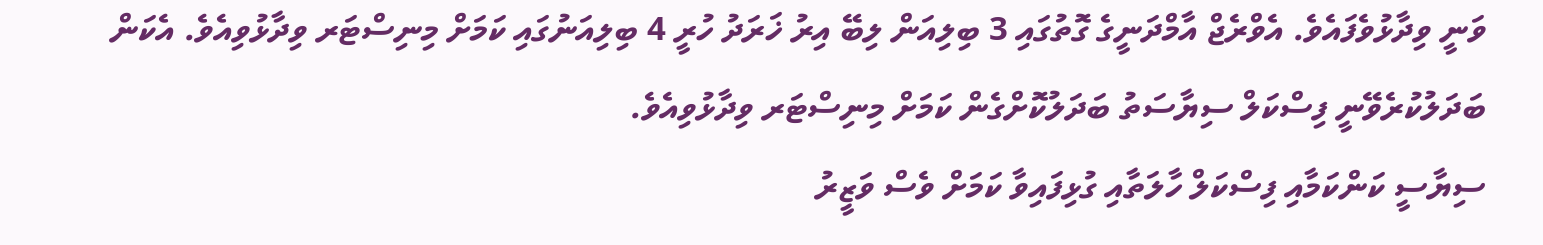ވަނީ ވިދާޅުވެފައެވެ. އެވްރެޖް އާމްދަނީގެ ގޮތުގައި 3 ބިލިއަން ލިބޭ އިރު ޚަރަދު ހުރީ 4 ބިލިއަނުގައި ކަމަށް މިނިސްޓަރ ވިދާޅުވިއެވެ. އެކަން ބަދަލުކުރެވޭނީ ފިސްކަލް ސިޔާސަތު ބަދަލުކޮށްގެން ކަމަށް މިނިސްޓަރ ވިދާޅުވިއެވެ.
ސިޔާސީ ކަންކަމާއި ފިސްކަލް ހާލަތާއި ގުޅިފައިވާ ކަމަށް ވެސް ވަޒީރު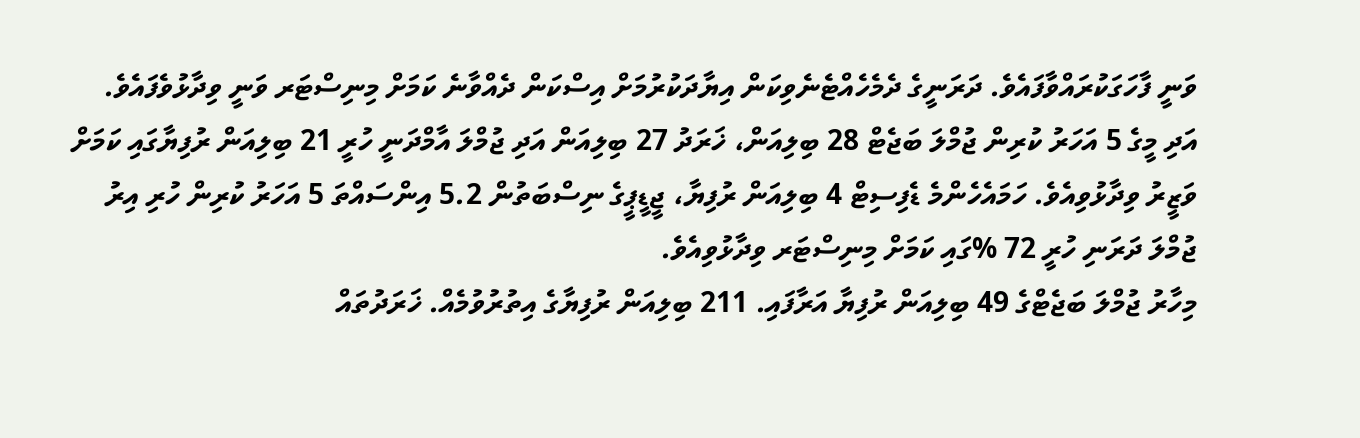ވަނީ ފާހަގަކުރައްވާފައެވެ. ދަރަނީގެ ދެމެހެއްޓެނެވިކަން އިޔާދަކުރުމަށް އިސްކަން ދެއްވާނެ ކަމަށް މިނިސްޓަރ ވަނީ ވިދާޅުވެފައެވެ. އަދި މީގެ 5 އަހަރު ކުރިން ޖުމްލަ ބަޖެޓް 28 ބިލިއަން، ޚަރަދު 27 ބިލިއަން އަދި ޖުމްލަ އާމްދަނީ ހުރީ 21 ބިލިއަން ރުފިޔާގައި ކަމަށް ވަޒީރު ވިދާޅުވިއެވެ. ހަމައެހެންމެ ޑެފިސިޓް 4 ބިލިއަން ރުފިޔާ، ޖީޑީޕީގެ ނިސްބަތުން 5.2 އިންސައްތަ 5 އަހަރު ކުރިން ހުރި އިރު ޖުމްލަ ދަރަނި ހުރީ 72 %ގައި ކަމަށް މިނިސްޓަރ ވިދާޅުވިއެވެ.
މިހާރު ޖުމްލަ ބަޖެޓްގެ 49 ބިލިއަން ރުފިޔާ އަރާފައި. 211 ބިލިއަން ރުފިޔާގެ އިތުރުވުމެއް. ޚަރަދުތައް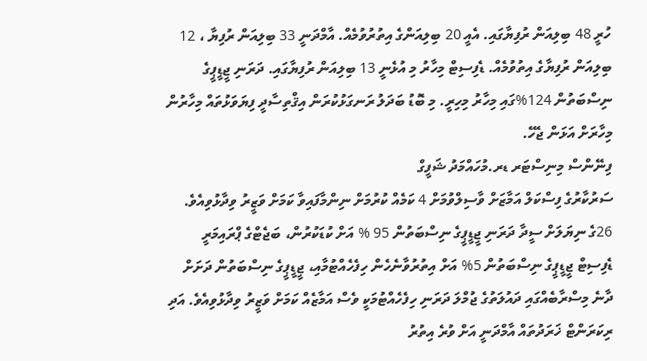ހުރީ 48 ބިލިއަން ރުފިޔާގައި. އެއީ 20 ބިލިއަންގެ އިތުރުވުމެއް. އާމްދަނީ 33 ބިލިއަން ރުފިޔާ ، 12 ބިލިއަން ރުފިޔާގެ އިތުވުމެއް. ޑެފިސިޓް މިހާރު މި އުޅެނީ 13 ބިލިއަން ރުފިޔާގައި. ދަރަނި ޖީޑީޕީގެ ނިސްބަތުން 124%ގައި މިހާރު މިހިރީ. މި ބޮޑު ބަދަލު ރަނގަޅުކުރަން އިޤްތިސާދީ ފިޔަވަޅުތައް މިހާރުން މިހާރަށް އަޅަން ޖެހޭ.
ފިނޭންސް މިނިސްޓަރ ޑރ.މުހައްމަދު ޝަފީގް
ސަރުކާރުގެ ފިސްކަލް އަމާޒަށް ވާސިލްވުމަށް 4 ކަމެއް ކުރުމަށް ނިންމާފައިވާ ކަމަށް ވަޒީރު ވިދާޅުވިއެވެ. 26ގެ ނިޔަލަށް ސީދާ ދަރަނި ޖީޑީޕީގެ ނިސްބަތުން 95 % އަށް ކުޑަކުރުން، ބަޖެޓްގެ ޕްރައިމަރީ ޑެފިސިޓް ޖީޑީޕީގެ ނިސްބަތުން 5% އަށް އިތުރުވާނެހެން ހިފެހެއްޓުމާއި، ޖީޑީޕީގެ ނިސްބަތުން ދަށަށް ދާނެ މިސްރާބެއްގައި ދައުލަތުގެ ޖުމްލަ ދަރަނި ހިފެހެއްޓުމަކީ ވެސް އަމާޒެއް ކަމަށް ވަޒީރު ވިދާޅުވިއެވެ. އަދި ރިކަރަންޓް ޚަރަދުތައް އާމްދަނީ އަށް ވުރެ އިތުރު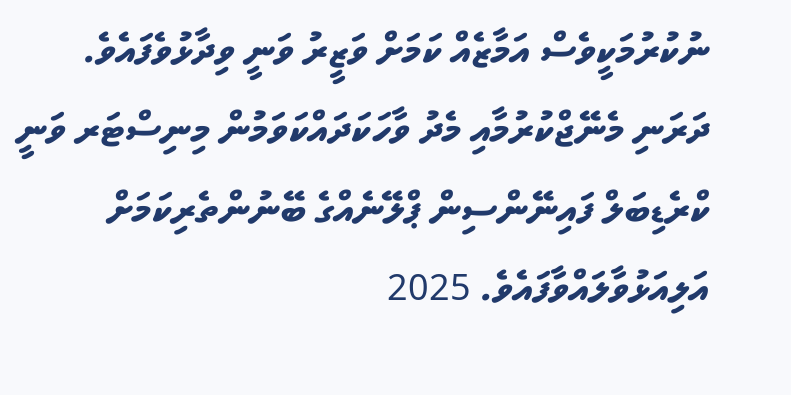ނުކުރުމަކީވެސް އަމާޒެއް ކަމަށް ވަޒީރު ވަނީ ވިދާޅުވެފައެވެ.
ދަރަނި މެނޭޖްކުރުމާއި މެދު ވާހަކަދައްކަވަމުން މިނިސްޓަރ ވަނީ ކްރެޑިބަލް ފައިނޭންސިން ޕްލޭނެއްގެ ބޭނުންތެރިކަމަށް އަލިއަޅުވާލައްވާފައެވެ. 2025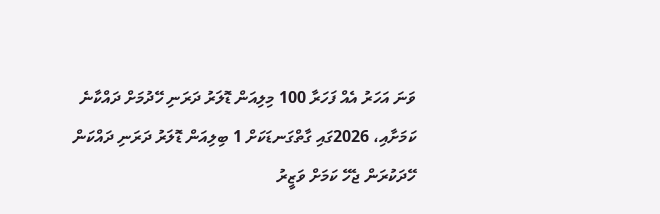ވަނަ އަހަރު އެއް ފަހަރާ 100 މިލިއަން ޑޮލަރު ދަރަނި ހޭދުމަށް ދައްކާނެ ކަމަށާއި، 2026ގައި ގާތްގަނޑަކަށް 1 ބިލިއަން ޑޮލަރު ދަރަނި ދައްކަން ހޭދަކުރަން ޖެހޭ ކަމަށް ވަޒީރު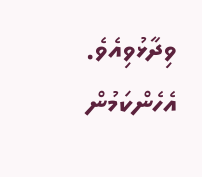ވިދާޅުވިއެވެ. އެހެންކަމުން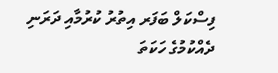ފިސްކަލް ބަފަރ އިތުރު ކުރުމާއި ދަރަނި ދެއްކުމުގެ ހަކަތަ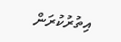އިތުރުކުރަން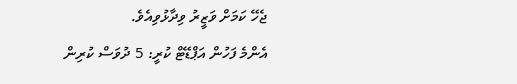ޖެހޭ ކަމަށް ވަޒީރު ވިދާޅުވިއެވެ.
އެންމެ ފަހުން އަޕްޑޭޓް ކުރީ: 5 ދުވަސް ކުރިން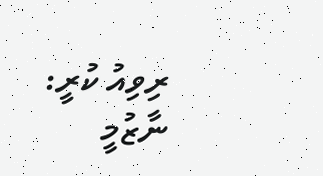ރިވިއު ކުރީ: ނާޒުމީ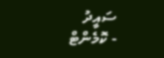ސައީދު
- ކޮމެންޓް